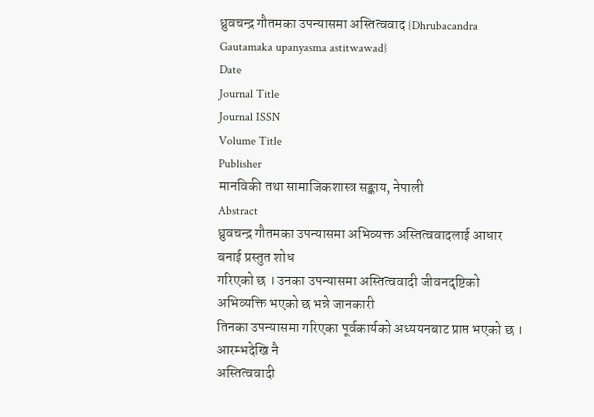ध्रुवचन्द्र गौतमका उपन्यासमा अस्तित्ववाद {Dhrubacandra Gautamaka upanyasma astitwawad}
Date
Journal Title
Journal ISSN
Volume Title
Publisher
मानविकी तथा सामाजिकशास्त्र सङ्काय, नेपाली
Abstract
ध्रुवचन्द्र गौतमका उपन्यासमा अभिव्यक्त अस्तित्ववादलाई आधार बनाई प्रस्तुत शोध
गरिएको छ । उनका उपन्यासमा अस्तित्ववादी जीवनदृष्टिको अभिव्यक्ति भएको छ भन्ने जानकारी
तिनका उपन्यासमा गरिएका पूर्वकार्यको अध्ययनबाट प्राप्त भएको छ । आरम्भदेखि नै
अस्तित्ववादी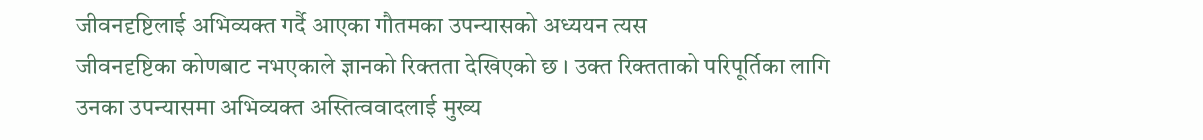जीवनदृष्टिलाई अभिव्यक्त गर्दै आएका गौतमका उपन्यासको अध्ययन त्यस
जीवनदृष्टिका कोणबाट नभएकाले ज्ञानको रिक्तता देखिएको छ । उक्त रिक्तताको परिपूर्तिका लागि
उनका उपन्यासमा अभिव्यक्त अस्तित्ववादलाई मुख्य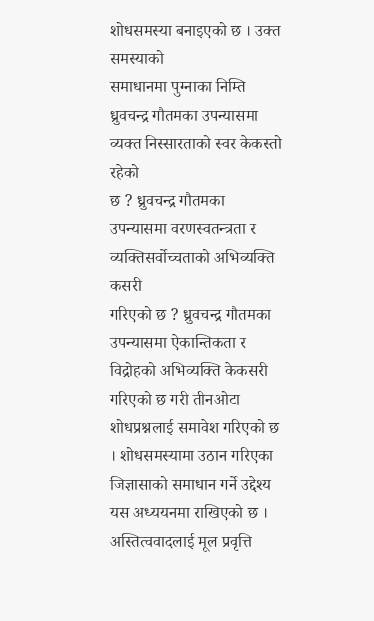शोधसमस्या बनाइएको छ । उक्त समस्याको
समाधानमा पुग्नाका निम्ति ध्रुवचन्द्र गौतमका उपन्यासमा व्यक्त निस्सारताको स्वर केकस्तो रहेको
छ ? ध्रुवचन्द्र गौतमका उपन्यासमा वरणस्वतन्त्रता र व्यक्तिसर्वोच्चताको अभिव्यक्ति कसरी
गरिएको छ ? ध्रुवचन्द्र गौतमका उपन्यासमा ऐकान्तिकता र विद्रोहको अभिव्यक्ति केकसरी
गरिएको छ गरी तीनओटा शोधप्रश्नलाई समावेश गरिएको छ । शोधसमस्यामा उठान गरिएका
जिज्ञासाको समाधान गर्ने उद्देश्य यस अध्ययनमा राखिएको छ । अस्तित्ववादलाई मूल प्रवृत्ति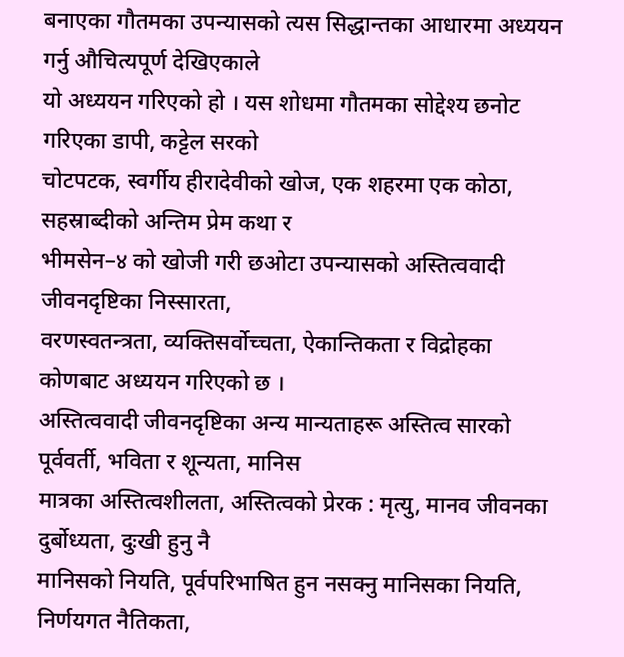बनाएका गौतमका उपन्यासको त्यस सिद्धान्तका आधारमा अध्ययन गर्नु औचित्यपूर्ण देखिएकाले
यो अध्ययन गरिएको हो । यस शोधमा गौतमका सोद्देश्य छनोट गरिएका डापी, कट्टेल सरको
चोटपटक, स्वर्गीय हीरादेवीको खोज, एक शहरमा एक कोठा, सहस्राब्दीको अन्तिम प्रेम कथा र
भीमसेन–४ को खोजी गरी छओटा उपन्यासको अस्तित्ववादी जीवनदृष्टिका निस्सारता,
वरणस्वतन्त्रता, व्यक्तिसर्वोच्चता, ऐकान्तिकता र विद्रोहका कोणबाट अध्ययन गरिएको छ ।
अस्तित्ववादी जीवनदृष्टिका अन्य मान्यताहरू अस्तित्व सारको पूर्ववर्ती, भविता र शून्यता, मानिस
मात्रका अस्तित्वशीलता, अस्तित्वको प्रेरक : मृत्यु, मानव जीवनका दुर्बोध्यता, दुःखी हुनु नै
मानिसको नियति, पूर्वपरिभाषित हुन नसक्नु मानिसका नियति, निर्णयगत नैतिकता,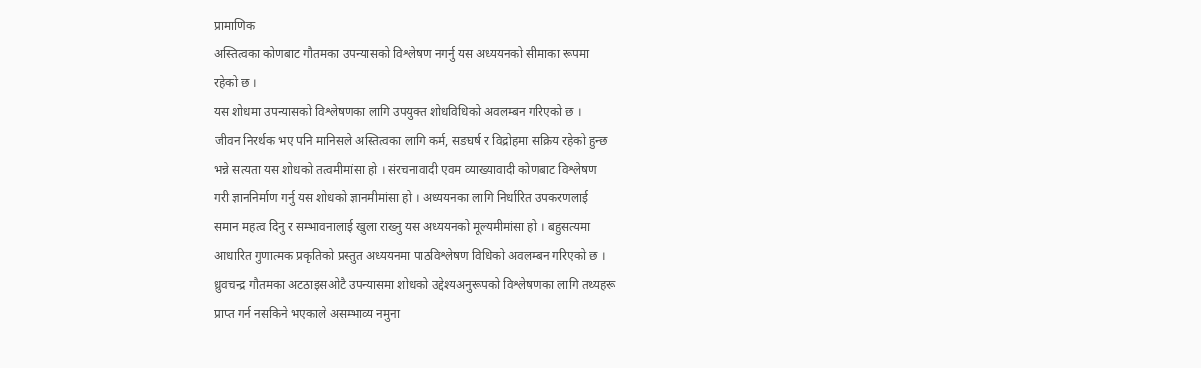प्रामाणिक
अस्तित्वका कोणबाट गौतमका उपन्यासको विश्लेषण नगर्नु यस अध्ययनको सीमाका रूपमा
रहेको छ ।
यस शोधमा उपन्यासको विश्लेषणका लागि उपयुक्त शोधविधिको अवलम्बन गरिएको छ ।
जीवन निरर्थक भए पनि मानिसले अस्तित्वका लागि कर्म, सङघर्ष र विद्रोहमा सक्रिय रहेको हुन्छ
भन्ने सत्यता यस शोधको तत्वमीमांसा हो । संरचनावादी एवम व्याख्यावादी कोणबाट विश्लेषण
गरी ज्ञाननिर्माण गर्नु यस शोधको ज्ञानमीमांसा हो । अध्ययनका लागि निर्धारित उपकरणलाई
समान महत्व दिनु र सम्भावनालाई खुला राख्नु यस अध्ययनको मूल्यमीमांसा हो । बहुसत्यमा
आधारित गुणात्मक प्रकृतिको प्रस्तुत अध्ययनमा पाठविश्लेषण विधिको अवलम्बन गरिएको छ ।
ध्रुवचन्द्र गौतमका अटठाइसओटै उपन्यासमा शोधको उद्देश्यअनुरूपको विश्लेषणका लागि तथ्यहरू
प्राप्त गर्न नसकिने भएकाले असम्भाव्य नमुना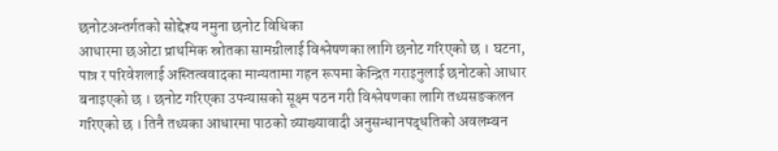छनोटअन्तर्गतको सोद्देश्य नमुना छनोट विधिका
आधारमा छओटा प्राथमिक स्रोतका सामग्रीलाई विश्लेषणका लागि छनोट गरिएको छ । घटना,
पात्र र परिवेशलाई अस्तित्ववादका मान्यतामा गहन रूपमा केन्द्रित गराइनुलाई छनोटको आधार
बनाइएको छ । छनोट गरिएका उपन्यासको सूक्ष्म पठन गरी विश्लेषणका लागि तथ्यसङकलन
गरिएको छ । तिनै तथ्यका आधारमा पाठको व्याख्यावादी अनुसन्धानपद्धतिको अवलम्बन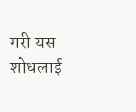गरी यस
शोधलाई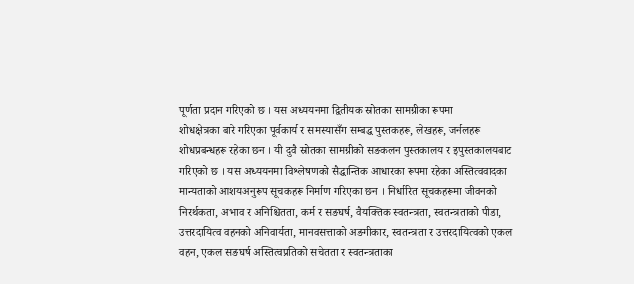पूर्णता प्रदान गरिएको छ । यस अध्ययनमा द्वितीयक स्रोतका सामग्रीका रूपमा
शोधक्षेत्रका बारे गरिएका पूर्वकार्य र समस्यासँग सम्बद्ध पुस्तकहरू, लेखहरू, जर्नलहरू
शोधप्रबन्धहरू रहेका छन । यी दुवै स्रोतका सामग्रीको सङकलन पुस्तकालय र इपुस्तकालयबाट
गरिएको छ । यस अध्ययनमा विश्लेषणको सैद्धान्तिक आधारका रूपमा रहेका अस्तित्ववादका
मान्यताको आशयअनुरूप सूचकहरू निर्माण गरिएका छन । निर्धारित सूचकहरूमा जीवनको
निरर्थकता, अभाव र अनिश्चितता, कर्म र सङघर्ष, वैयक्तिक स्वतन्त्रता, स्वतन्त्रताको पीडा,
उत्तरदायित्व वहनको अनिवार्यता, मानवसत्ताको अङगीकार, स्वतन्त्रता र उत्तरदायित्वको एकल
वहन, एकल सङघर्ष अस्तित्वप्रतिको सचेतता र स्वतन्त्रताका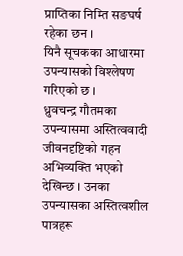प्राप्तिका निम्ति सङघर्ष रहेका छन ।
यिनै सूचकका आधारमा उपन्यासको विश्लेषण गरिएको छ ।
ध्रुवचन्द्र गौतमका उपन्यासमा अस्तित्ववादी जीवनदृष्टिको गहन अभिव्यक्ति भएको
देखिन्छ । उनका उपन्यासका अस्तित्वशील पात्रहरू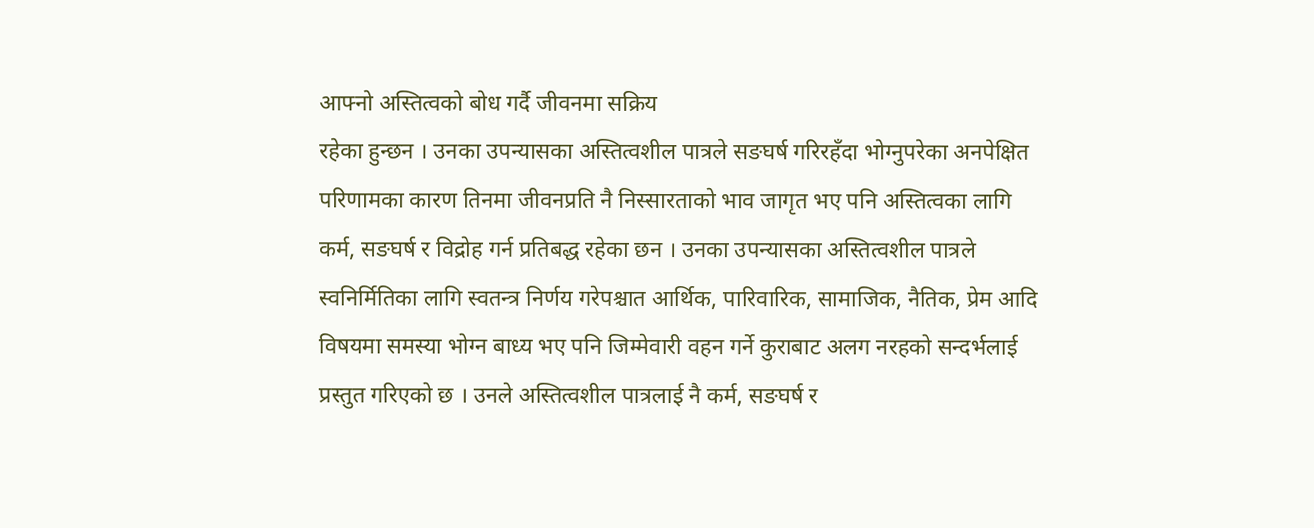आफ्नो अस्तित्वको बोध गर्दै जीवनमा सक्रिय
रहेका हुन्छन । उनका उपन्यासका अस्तित्वशील पात्रले सङघर्ष गरिरहँदा भोग्नुपरेका अनपेक्षित
परिणामका कारण तिनमा जीवनप्रति नै निस्सारताको भाव जागृत भए पनि अस्तित्वका लागि
कर्म, सङघर्ष र विद्रोह गर्न प्रतिबद्ध रहेका छन । उनका उपन्यासका अस्तित्वशील पात्रले
स्वनिर्मितिका लागि स्वतन्त्र निर्णय गरेपश्चात आर्थिक, पारिवारिक, सामाजिक, नैतिक, प्रेम आदि
विषयमा समस्या भोग्न बाध्य भए पनि जिम्मेवारी वहन गर्ने कुराबाट अलग नरहको सन्दर्भलाई
प्रस्तुत गरिएको छ । उनले अस्तित्वशील पात्रलाई नै कर्म, सङघर्ष र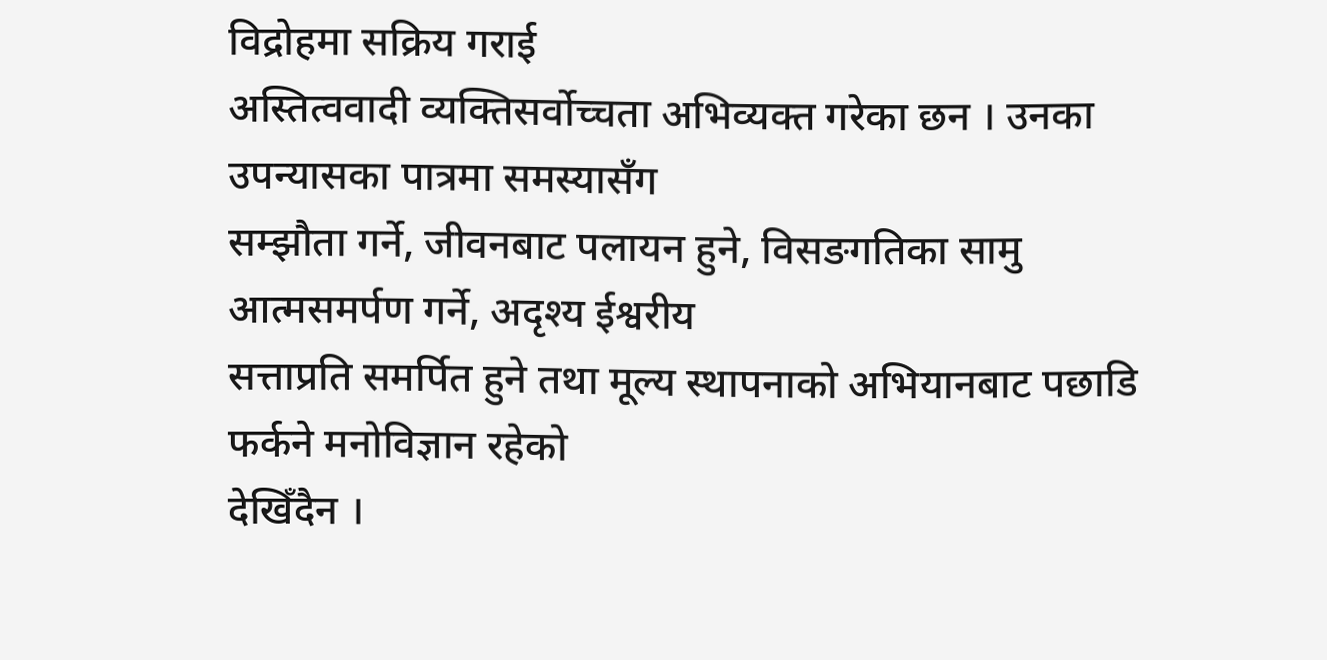विद्रोहमा सक्रिय गराई
अस्तित्ववादी व्यक्तिसर्वोच्चता अभिव्यक्त गरेका छन । उनका उपन्यासका पात्रमा समस्यासँग
सम्झौता गर्ने, जीवनबाट पलायन हुने, विसङगतिका सामु आत्मसमर्पण गर्ने, अदृश्य ईश्वरीय
सत्ताप्रति समर्पित हुने तथा मूल्य स्थापनाको अभियानबाट पछाडि फर्कने मनोविज्ञान रहेको
देखिँदैन ।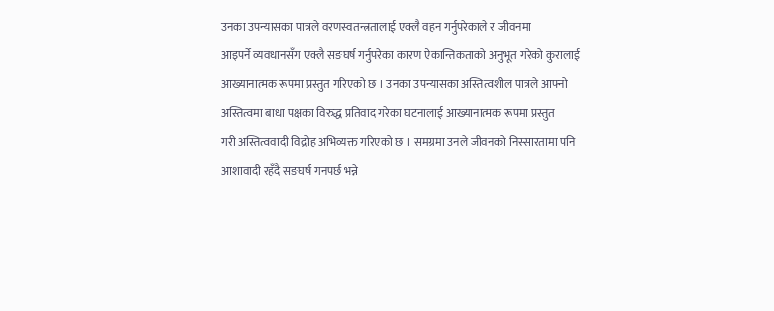उनका उपन्यासका पात्रले वरणस्वतन्त्रतालाई एक्लै वहन गर्नुपरेकाले र जीवनमा
आइपर्ने व्यवधानसँग एक्लै सङघर्ष गर्नुपरेका कारण ऐकान्तिकताको अनुभूत गरेको कुरालाई
आख्यानात्मक रूपमा प्रस्तुत गरिएको छ । उनका उपन्यासका अस्तित्वशील पात्रले आफ्नो
अस्तित्वमा बाधा पक्षका विरुद्ध प्रतिवाद गरेका घटनालाई आख्यानात्मक रूपमा प्रस्तुत
गरी अस्तित्ववादी विद्रोह अभिव्यक्त गरिएको छ । समग्रमा उनले जीवनको निस्सारतामा पनि
आशावादी रहँदै सङघर्ष गनपर्छ भन्ने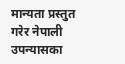मान्यता प्रस्तुत गरेर नेपाली उपन्यासका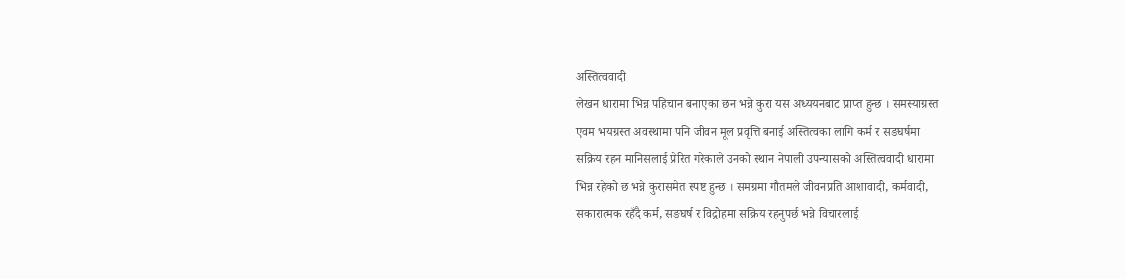अस्तित्ववादी
लेखन धारामा भिन्न पहिचान बनाएका छन भन्ने कुरा यस अध्ययनबाट प्राप्त हुन्छ । समस्याग्रस्त
एवम भयग्रस्त अवस्थामा पनि जीवन मूल प्रवृत्ति बनाई अस्तित्वका लागि कर्म र सङघर्षमा
सक्रिय रहन मानिसलाई प्रेरित गरेकाले उनको स्थान नेपाली उपन्यासको अस्तित्ववादी धारामा
भिन्न रहेको छ भन्ने कुरासमेत स्पष्ट हुन्छ । समग्रमा गौतमले जीवनप्रति आशावादी, कर्मवादी,
सकारात्मक रहँदै कर्म, सङघर्ष र विद्रोहमा सक्रिय रहनुपर्छ भन्ने विचारलाई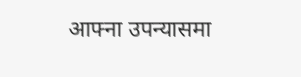आफ्ना उपन्यासमा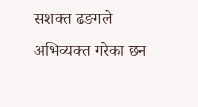सशक्त ढङगले अभिव्यक्त गरेका छन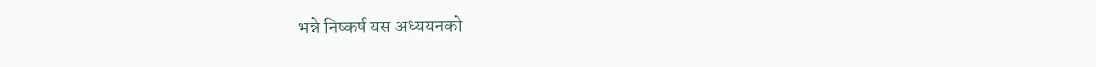भन्ने निष्कर्ष यस अध्ययनको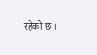रहेको छ ।